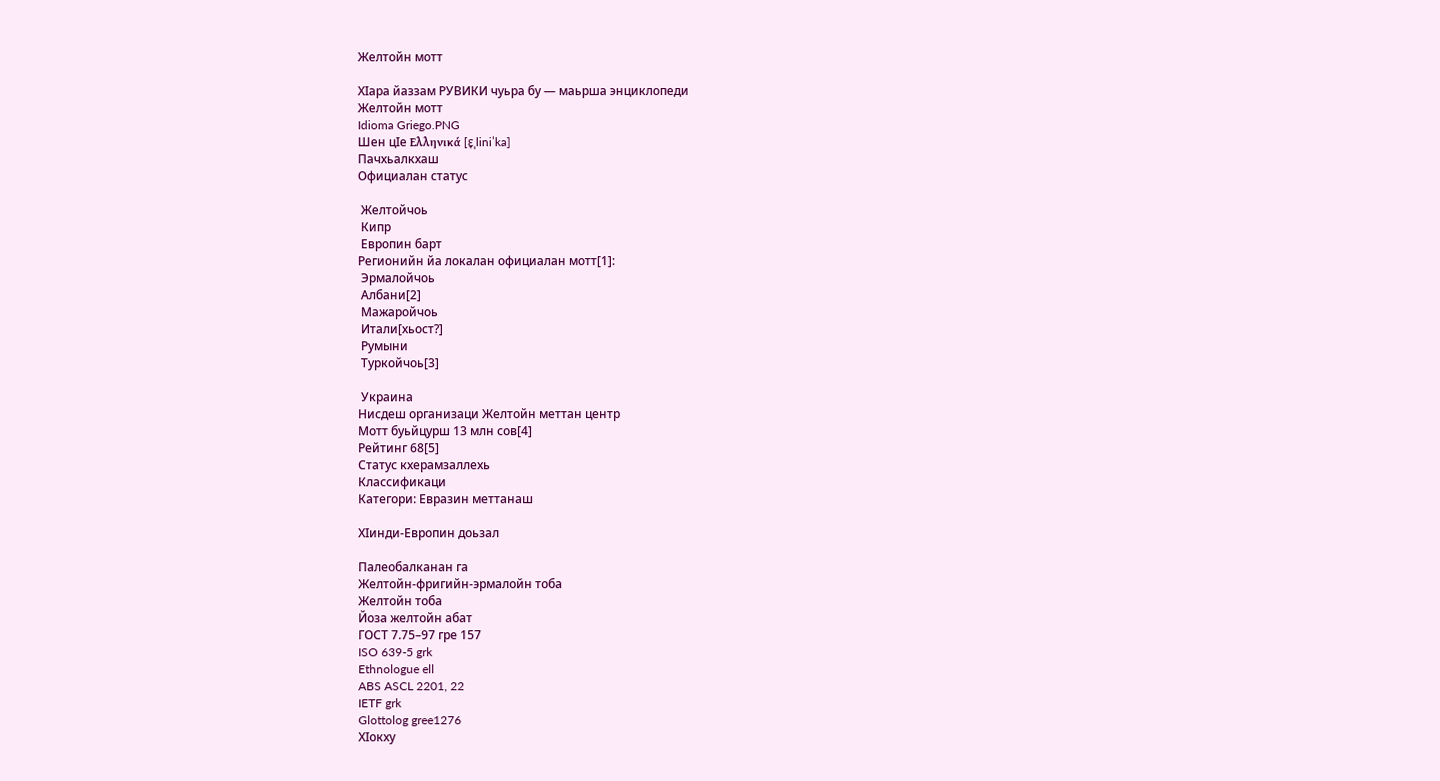Желтойн мотт

Хӏара йаззам РУВИКИ чуьра бу — маьрша энциклопеди
Желтойн мотт
Idioma Griego.PNG
Шен цӀе Ελληνικά [ɛ̞ˌliniˈka]
Пачхьалкхаш
Официалан статус

 Желтойчоь
 Кипр
 Европин барт
Регионийн йа локалан официалан мотт[1]:
 Эрмалойчоь
 Албани[2]
 Мажаройчоь
 Итали[хьост?]
 Румыни
 Туркойчоь[3]

 Украина
Нисдеш организаци Желтойн меттан центр
Мотт буьйцурш 13 млн сов[4]
Рейтинг 68[5]
Статус кхерамзаллехь
Классификаци
Категори: Евразин меттанаш

ХӀинди-Европин доьзал

Палеобалканан га
Желтойн-фригийн-эрмалойн тоба
Желтойн тоба
Йоза желтойн абат
ГОСТ 7.75–97 гре 157
ISO 639-5 grk
Ethnologue ell
ABS ASCL 2201, 22
IETF grk
Glottolog gree1276
ХӀокху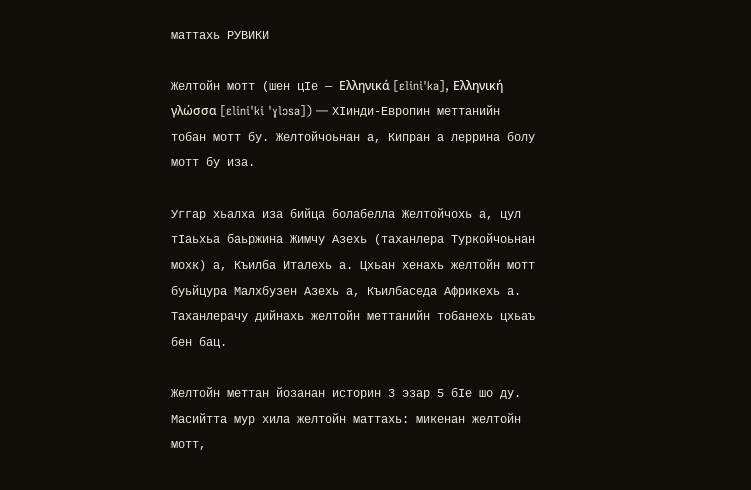маттахь РУВИКИ

Желтойн мотт (шен цӀе — Ελληνικά [ɛliniˈka], Ελληνική γλώσσα [ɛliniˈki ˈɣlɔsa]) — ХӀинди-Европин меттанийн тобан мотт бу. Желтойчоьнан а, Кипран а леррина болу мотт бу иза.

Уггар хьалха иза бийца болабелла Желтойчохь а, цул тӀаьхьа баьржина Жимчу Азехь (таханлера Туркойчоьнан мохк) а, Къилба Италехь а. Цхьан хенахь желтойн мотт буьйцура Малхбузен Азехь а, Къилбаседа Африкехь а. Таханлерачу дийнахь желтойн меттанийн тобанехь цхьаъ бен бац.

Желтойн меттан йозанан историн 3 эзар 5 бӀе шо ду. Масийтта мур хила желтойн маттахь: микенан желтойн мотт,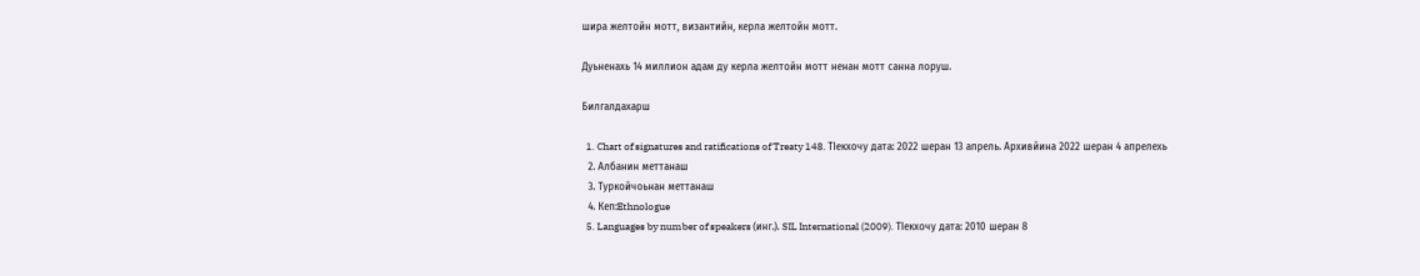шира желтойн мотт, византийн, керла желтойн мотт.

Дуьненахь 14 миллион адам ду керла желтойн мотт ненан мотт санна лоруш.

Билгалдахарш

  1. Chart of signatures and ratifications of Treaty 148. ТӀекхочу дата: 2022 шеран 13 апрель. Архивйина 2022 шеран 4 апрелехь
  2. Албанин меттанаш
  3. Туркойчоьнан меттанаш
  4. Кеп:Ethnologue
  5. Languages by number of speakers (инг.). SIL International (2009). ТӀекхочу дата: 2010 шеран 8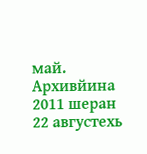май. Архивйина 2011 шеран 22 августехь